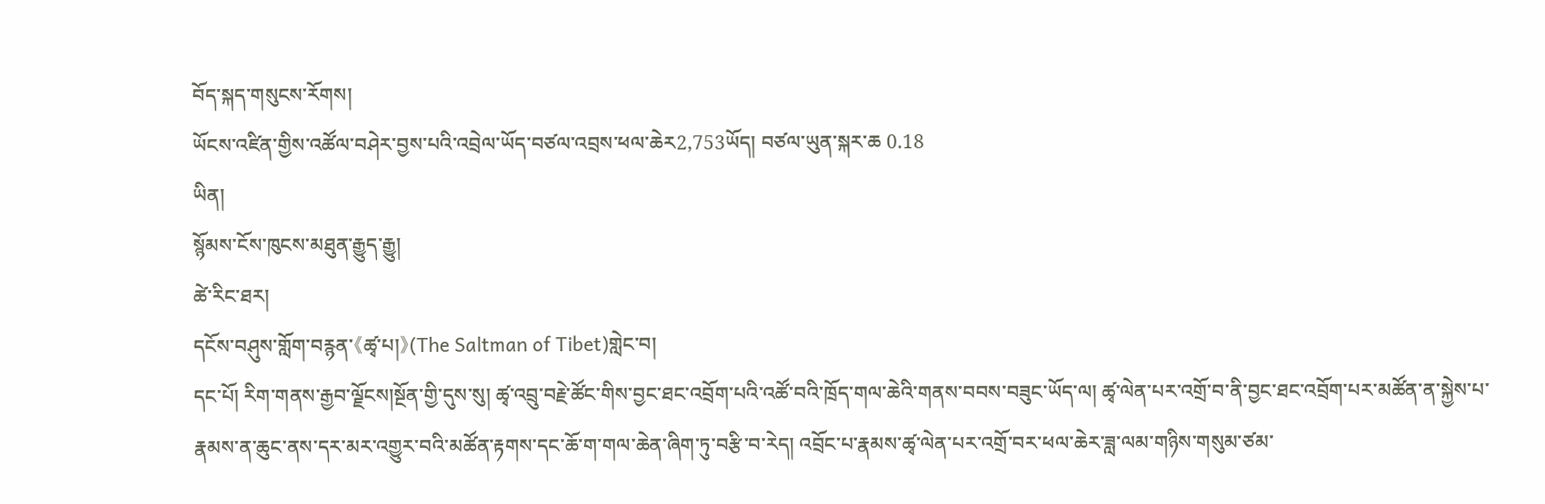བོད་སྐད་གསུངས་རོགས།
ཡོངས་འཛིན་གྱིས་འཚོལ་བཤེར་བྱས་པའི་འབྲེལ་ཡོད་བཙལ་འབྲས་ཕལ་ཆེར2,753ཡོད། བཙལ་ཡུན་སྐར་ཆ 0.18
ཡིན།
སྙོམས་ངོས་ཁུངས་མཐུན་རྒྱུད་རྒྱུ།
ཚེ་རིང་ཐར།
དངོས་བཤུས་གློག་བརྙན་《ཚྭ་པ།》(The Saltman of Tibet)གླེང་བ།
དང་པོ། རིག་གནས་རྒྱབ་ལྗོངས།སྔོན་གྱི་དུས་སུ། ཚྭ་འབྲུ་བརྗེ་ཚོང་གིས་བྱང་ཐང་འབྲོག་པའི་འཚོ་བའི་ཁྲོད་གལ་ཆེའི་གནས་བབས་བཟུང་ཡོད་ལ། ཚྭ་ལེན་པར་འགྲོ་བ་ནི་བྱང་ཐང་འབྲོག་པར་མཚོན་ན་སྐྱེས་པ་རྣམས་ན་ཆུང་ནས་དར་མར་འགྱུར་བའི་མཚོན་རྟགས་དང་ཆོ་ག་གལ་ཆེན་ཞིག་ཏུ་བརྩི་བ་རེད། འབྲོང་པ་རྣམས་ཚྭ་ལེན་པར་འགྲོ་བར་ཕལ་ཆེར་ཟླ་ལམ་གཉིས་གསུམ་ཙམ་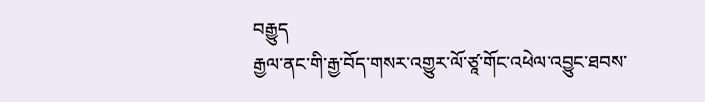བརྒྱུད
རྒྱལ་ནང་གི་རྒྱ་བོད་གསར་འགྱུར་ལོ་ཙཱ་གོང་འཕེལ་འབྱུང་ཐབས་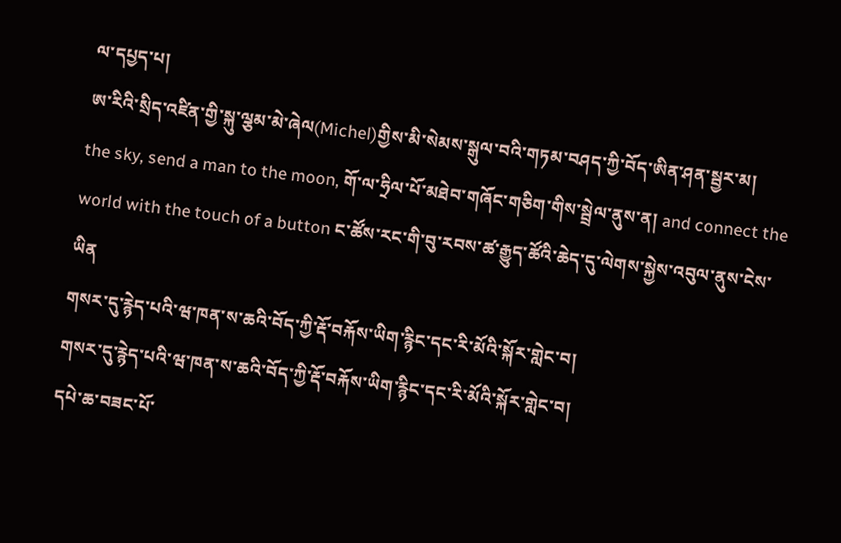ལ་དཔྱད་པ།
ཨ་རིའི་སྲིད་འཛིན་གྱི་སྐུ་ལྕམ་མེ་ཞེལ(Michel)གྱིས་མི་སེམས་སྒུལ་བའི་གཏམ་བཤད་ཀྱི་བོད་ཨིན་ཤན་སྦྱར་མ།
the sky, send a man to the moon, གོ་ལ་ཧྲིལ་པོ་མཐེབ་གཞོང་གཅིག་གིས་སྦྲེལ་ནུས་ན། and connect the world with the touch of a button ང་ཚོས་རང་གི་བུ་རབས་ཚ་རྒྱུད་ཚོའི་ཆེད་དུ་ལེགས་སྐྱེས་འབུལ་ནུས་ངེས་ཡིན
གསར་དུ་རྙེད་པའི་ཝ་ཁན་ས་ཆའི་བོད་ཀྱི་རྡོ་བརྐོས་ཡིག་རྙིང་དང་རི་མོའི་སྐོར་གླེང་བ།
གསར་དུ་རྙེད་པའི་ཝ་ཁན་ས་ཆའི་བོད་ཀྱི་རྡོ་བརྐོས་ཡིག་རྙིང་དང་རི་མོའི་སྐོར་གླེང་བ།
དཔེ་ཆ་བཟང་པོ་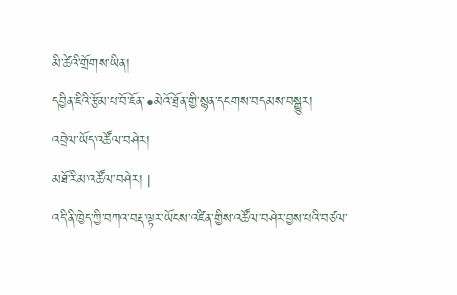མི་ཚེའི་གྲོགས་ཡིན།
དབྱིན་ཇིའི་རྩོམ་པ་བོ་ཇོན་•མེའོ་ཐྲོན་གྱི་སྙན་དངགས་བདམས་བསྒྱུར།
འབྲེལ་ཡོད་འཚོལ་བཤེར།
མཐོ་རིམ་འཚོལ་བཤེར། |
འདི་ནི་ཁྱེད་ཀྱི་བཀའ་བརྡ་ལྟར་ཡོངས་འཛིན་གྱིས་འཚོལ་བཤེར་བྱས་པའི་བཙལ་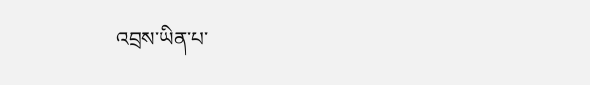འབྲས་ཡིན་པ་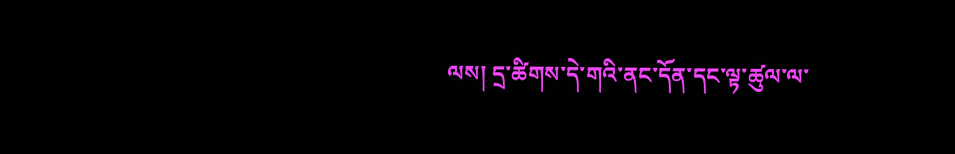ལས། དྲ་ཚིགས་དེ་གའི་ནང་དོན་དང་ལྟ་ཚུལ་ལ་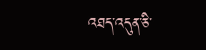འཐད་འདུན་ཅི་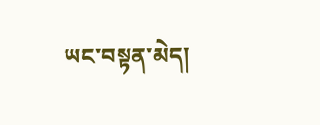ཡང་བསྟན་མེད།